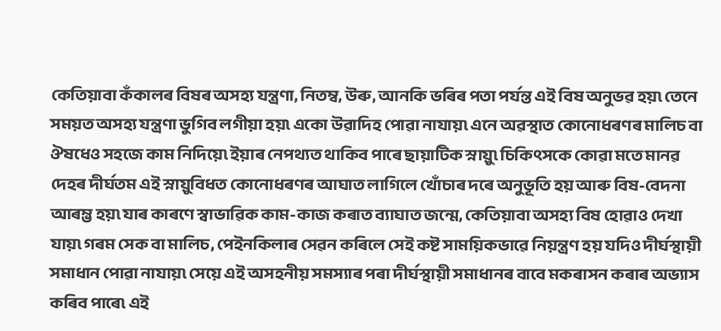কেতিয়াবা কঁকালৰ বিষৰ অসহ্য যন্ত্ৰণা, নিতম্ব, উৰু, আনকি ভৰিৰ পতা পৰ্যন্ত এই বিষ অনুভৱ হয়৷ তেনে সময়ত অসহ্য যন্ত্ৰণা ভুগিব লগীয়া হয়৷ একো উৱাদিহ পোৱা নাযায়৷ এনে অৱস্থাত কোনোধৰণৰ মালিচ বা ঔষধেও সহজে কাম নিদিয়ে৷ ইয়াৰ নেপথ্যত থাকিব পাৰে ছায়াটিক স্নায়ু৷ চিকিৎসকে কোৱা মতে মানৱ দেহৰ দীৰ্ঘতম এই স্নায়ুবিধত কোনোধৰণৰ আঘাত লাগিলে খোঁচাৰ দৰে অনুভূতি হয় আৰু বিষ-বেদনা আৰম্ভ হয়৷ যাৰ কাৰণে স্বাভাৱিক কাম-কাজ কৰাত ব্যাঘাত জন্মে, কেতিয়াবা অসহ্য বিষ হোৱাও দেখা যায়৷ গৰম সেক বা মালিচ, পেইনকিলাৰ সেৱন কৰিলে সেই কষ্ট সাময়িকভাৱে নিয়ন্ত্ৰণ হয় যদিও দীৰ্ঘস্থায়ী সমাধান পোৱা নাযায়৷ সেয়ে এই অসহনীয় সমস্যাৰ পৰা দীৰ্ঘস্থায়ী সমাধানৰ বাবে মকৰাসন কৰাৰ অভ্যাস কৰিব পাৰে৷ এই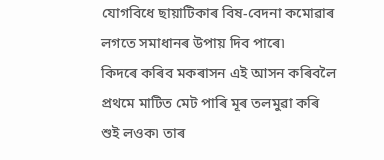যোগবিধে ছায়াটিকাৰ বিষ-বেদনা কমোৱাৰ লগতে সমাধানৰ উপায় দিব পাৰে৷
কিদৰে কৰিব মকৰাসন এই আসন কৰিবলৈ প্ৰথমে মাটিত মেট পাৰি মূৰ তলমুৱা কৰি শুই লওক৷ তাৰ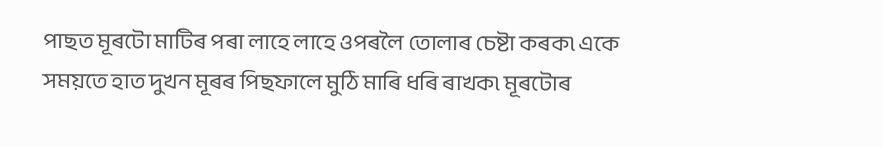পাছত মূৰটো মাটিৰ পৰা লাহে লাহে ওপৰলৈ তোলাৰ চেষ্টা কৰক৷ একে সময়তে হাত দুখন মূৰৰ পিছফালে মুঠি মাৰি ধৰি ৰাখক৷ মূৰটোৰ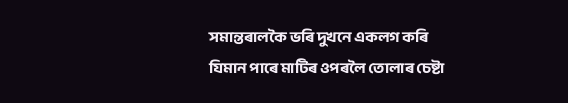সমান্তৰালকৈ ভৰি দুখনে একলগ কৰি যিমান পাৰে মাটিৰ ওপৰলৈ তোলাৰ চেষ্টা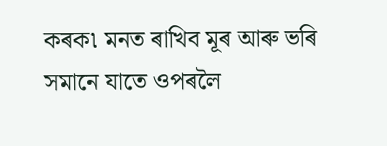কৰক৷ মনত ৰাখিব মূৰ আৰু ভৰি সমানে যাতে ওপৰলৈ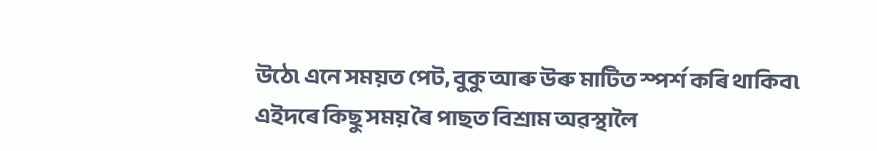উঠে৷ এনে সময়ত পেট, বুকু আৰু উৰু মাটিত স্পৰ্শ কৰি থাকিব৷ এইদৰে কিছু সময় ৰৈ পাছত বিশ্ৰাম অৱস্থালৈ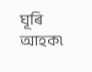ঘূৰি আহক৷